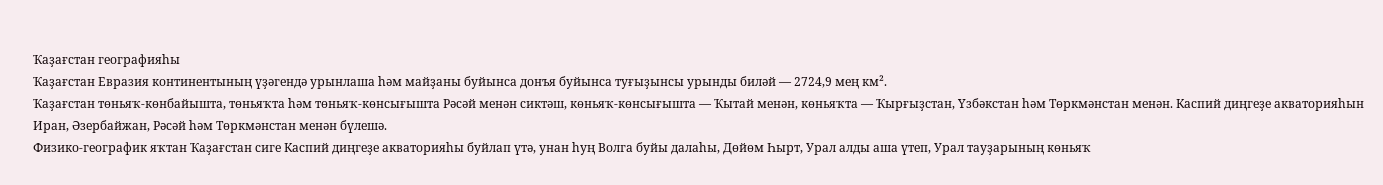Ҡаҙағстан географияһы
Ҡаҙағстан Евразия континентының үҙәгендә урынлаша һәм майҙаны буйынса донъя буйынса туғыҙынсы урынды биләй — 2724,9 мең км².
Ҡаҙағстан төньяҡ-көнбайышта, төньяҡта һәм төньяҡ-көнсығышта Рәсәй менән сиктәш, көньяҡ-көнсығышта — Ҡытай менән, көньяҡта — Ҡырғыҙстан, Үзбәкстан һәм Төркмәнстан менән. Каспий диңгеҙе акваторияһын Иран, Әзербайжан, Рәсәй һәм Төркмәнстан менән бүлешә.
Физико-географик яҡтан Ҡаҙағстан сиге Каспий диңгеҙе акваторияһы буйлап үтә, унан һуң Волга буйы далаһы, Дөйөм Һырт, Урал алды аша үтеп, Урал тауҙарының көньяҡ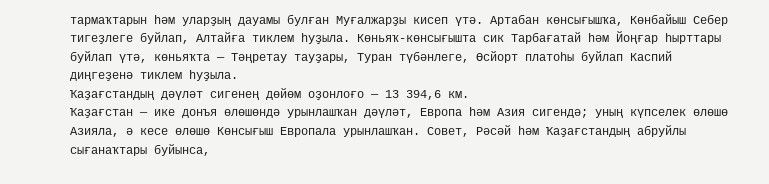тармаҡтарын һәм уларҙың дауамы булған Муғалжарҙы кисеп үтә. Артабан көнсығышҡа, Көнбайыш Себер тигеҙлеге буйлап, Алтайға тиклем һуҙыла. Көньяҡ-көнсығышта сик Тарбағатай һәм Йоңғар һырттары буйлап үтә, көньяҡта — Тәңретау тауҙары, Туран түбәнлеге, Өсйорт платоһы буйлап Каспий диңгеҙенә тиклем һуҙыла.
Ҡаҙағстандың дәүләт сигенең дөйөм оҙонлоғо — 13 394,6 км.
Ҡаҙағстан — ике донъя өлөшөндә урынлашҡан дәүләт, Европа һәм Азия сигендә; уның күпселек өлөшө Азияла, ә кесе өлөшө Көнсығыш Европала урынлашҡан. Совет, Рәсәй һәм Ҡаҙағстандың абруйлы сығанаҡтары буйынса,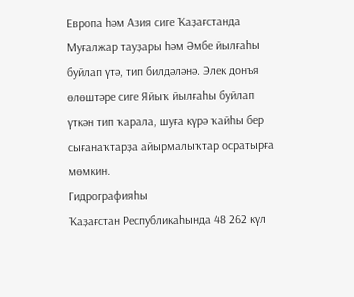Европа һәм Азия сиге Ҡаҙағстанда Муғалжар тауҙары һәм Әмбе йылғаһы буйлап үтә, тип билдәләнә. Элек донъя өлөштәре сиге Яйыҡ йылғаһы буйлап үткән тип ҡарала, шуға күрә ҡайһы бер сығанаҡтарҙа айырмалыҡтар осратырға мөмкин.
Гидрографияһы
Ҡаҙағстан Республикаһында 48 262 күл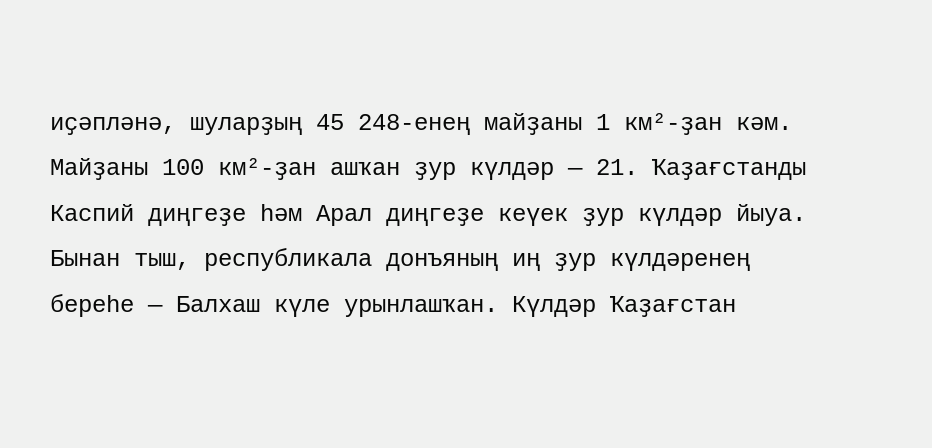иҫәпләнә, шуларҙың 45 248-енең майҙаны 1 км²-ҙан кәм. Майҙаны 100 км²-ҙан ашҡан ҙур күлдәр — 21. Ҡаҙағстанды Каспий диңгеҙе һәм Арал диңгеҙе кеүек ҙур күлдәр йыуа. Бынан тыш, республикала донъяның иң ҙур күлдәренең береһе — Балхаш күле урынлашҡан. Күлдәр Ҡаҙағстан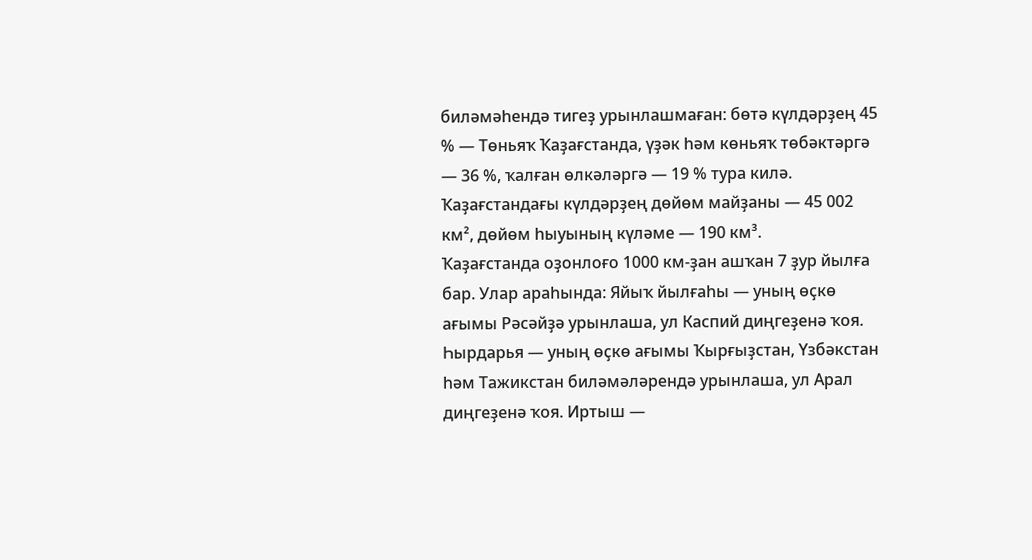биләмәһендә тигеҙ урынлашмаған: бөтә күлдәрҙең 45 % — Төньяҡ Ҡаҙағстанда, үҙәк һәм көньяҡ төбәктәргә — 36 %, ҡалған өлкәләргә — 19 % тура килә. Ҡаҙағстандағы күлдәрҙең дөйөм майҙаны — 45 002 км², дөйөм һыуының күләме — 190 км³.
Ҡаҙағстанда оҙонлоғо 1000 км-ҙан ашҡан 7 ҙур йылға бар. Улар араһында: Яйыҡ йылғаһы — уның өҫкө ағымы Рәсәйҙә урынлаша, ул Каспий диңгеҙенә ҡоя. Һырдарья — уның өҫкө ағымы Ҡырғыҙстан, Үзбәкстан һәм Тажикстан биләмәләрендә урынлаша, ул Арал диңгеҙенә ҡоя. Иртыш —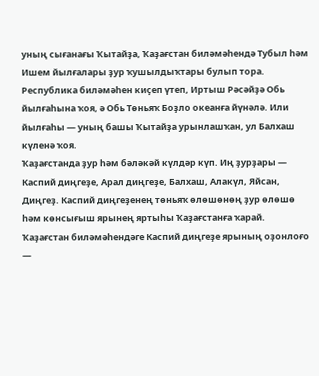уның сығанағы Ҡытайҙа, Ҡаҙағстан биләмәһендә Тубыл һәм Ишем йылғалары ҙур ҡушылдыҡтары булып тора. Республика биләмәһен киҫеп үтеп, Иртыш Рәсәйҙә Обь йылғаһына ҡоя, ә Обь Төньяҡ Боҙло океанға йүнәлә. Или йылғаһы — уның башы Ҡытайҙа урынлашҡан, ул Балхаш күленә ҡоя.
Ҡаҙағстанда ҙур һәм бәләкәй күлдәр күп. Иң ҙурҙары — Каспий диңгеҙе, Арал диңгеҙе, Балхаш, Алакүл, Яйсан, Диңгеҙ. Каспий диңгеҙенең төньяҡ өлөшөнөң ҙур өлөшө һәм көнсығыш ярынең яртыһы Ҡаҙағстанға ҡарай. Ҡаҙағстан биләмәһендәге Каспий диңгеҙе ярының оҙонлоғо —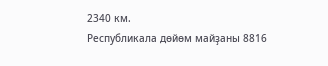2340 км.
Республикала дөйөм майҙаны 8816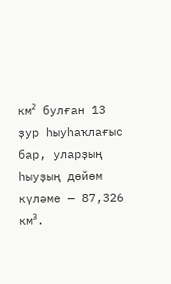км² булған 13 ҙур һыуһаҡлағыс бар, уларҙың һыуҙың дөйөм күләме — 87,326 км³.